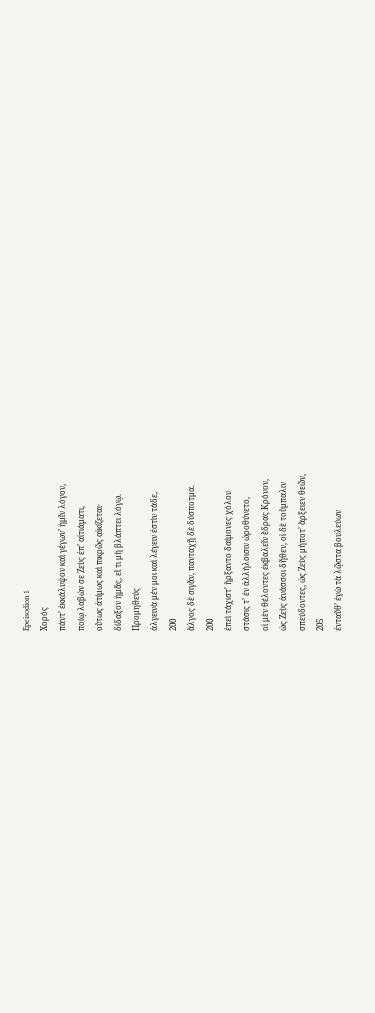Epeisodion 1
Χορός
πάντʼ ἐκκάλυψον καὶ γέγωνʼ ἡμῖν λόγον,
ποίῳ λαβών σε Ζεὺς ἐπʼ αἰτιάματι,
οὕτως ἀτίμως καὶ πικρῶς αἰκίζεται·
δίδαξον ἡμᾶς, εἴ τι μὴ βλάπτει λόγῳ.
Προμηθεύς
ἀλγεινὰ μέν μοι καὶ λέγειν ἐστὶν τάδε,
200
ἄλγος δὲ σιγᾶν, πανταχῇ δὲ δύσποτμα.
200
ἐπεὶ τάχιστʼ ἤρξαντο δαίμονες χόλου
στάσις τʼ ἐν ἀλλήλοισιν ὠροθύνετο,
οἱ μὲν θέλοντες ἐκβαλεῖν ἕδρας Κρόνον,
ὡς Ζεὺς ἀνάσσοι δῆθεν, οἱ δὲ τοὔμπαλιν
σπεύδοντες, ὡς Ζεὺς μήποτʼ ἄρξειεν θεῶν,
205
ἐνταῦθʼ ἐγὼ τὰ λῷστα βουλεύων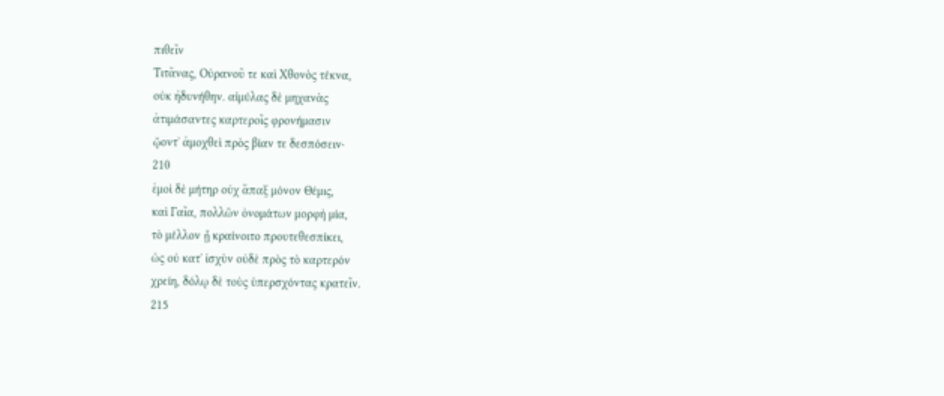πιθεῖν
Τιτᾶνας, Οὐρανοῦ τε καὶ Χθονὸς τέκνα,
οὐκ ἠδυνήθην. αἱμύλας δὲ μηχανὰς
ἀτιμάσαντες καρτεροῖς φρονήμασιν
ᾤοντʼ ἀμοχθεὶ πρὸς βίαν τε δεσπόσειν·
210
ἐμοὶ δὲ μήτηρ οὐχ ἅπαξ μόνον Θέμις,
καὶ Γαῖα, πολλῶν ὀνομάτων μορφὴ μία,
τὸ μέλλον ᾗ κραίνοιτο προυτεθεσπίκει,
ὡς οὐ κατʼ ἰσχὺν οὐδὲ πρὸς τὸ καρτερόν
χρείη, δόλῳ δὲ τοὺς ὑπερσχόντας κρατεῖν.
215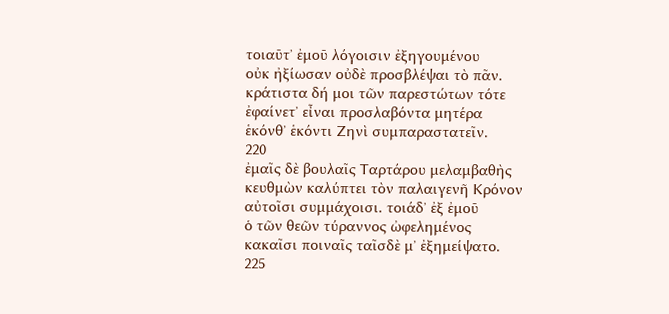τοιαῦτʼ ἐμοῦ λόγοισιν ἐξηγουμένου
οὐκ ἠξίωσαν οὐδὲ προσβλέψαι τὸ πᾶν.
κράτιστα δή μοι τῶν παρεστώτων τότε
ἐφαίνετʼ εἶναι προσλαβόντα μητέρα
ἑκόνθʼ ἑκόντι Ζηνὶ συμπαραστατεῖν.
220
ἐμαῖς δὲ βουλαῖς Ταρτάρου μελαμβαθὴς
κευθμὼν καλύπτει τὸν παλαιγενῆ Κρόνον
αὐτοῖσι συμμάχοισι. τοιάδʼ ἐξ ἐμοῦ
ὁ τῶν θεῶν τύραννος ὠφελημένος
κακαῖσι ποιναῖς ταῖσδὲ μʼ ἐξημείψατο.
225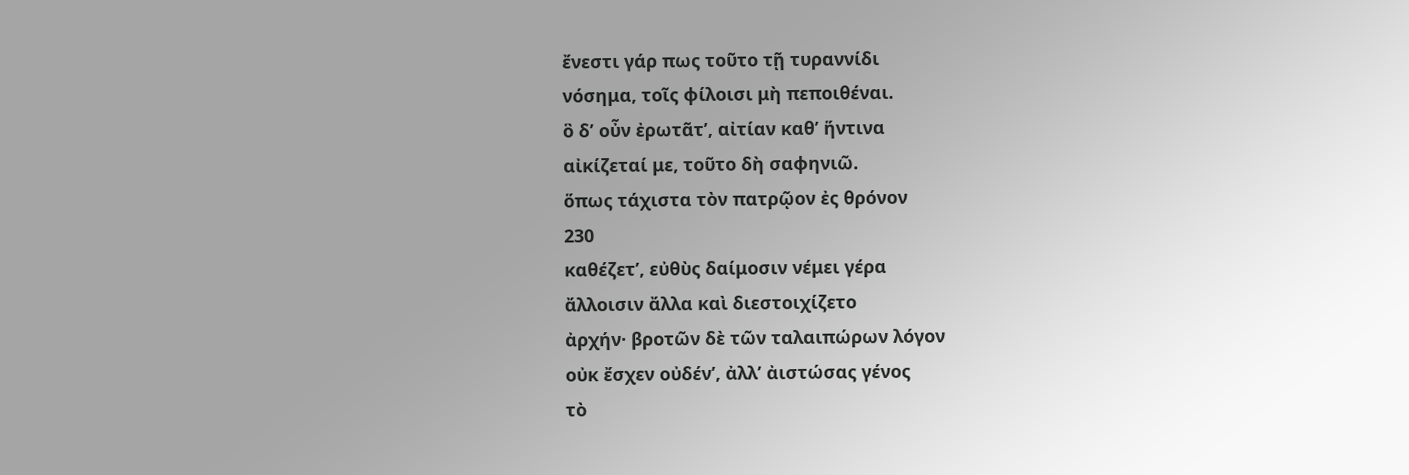ἔνεστι γάρ πως τοῦτο τῇ τυραννίδι
νόσημα, τοῖς φίλοισι μὴ πεποιθέναι.
ὃ δʼ οὖν ἐρωτᾶτʼ, αἰτίαν καθʼ ἥντινα
αἰκίζεταί με, τοῦτο δὴ σαφηνιῶ.
ὅπως τάχιστα τὸν πατρῷον ἐς θρόνον
230
καθέζετʼ, εὐθὺς δαίμοσιν νέμει γέρα
ἄλλοισιν ἄλλα καὶ διεστοιχίζετο
ἀρχήν· βροτῶν δὲ τῶν ταλαιπώρων λόγον
οὐκ ἔσχεν οὐδένʼ, ἀλλʼ ἀιστώσας γένος
τὸ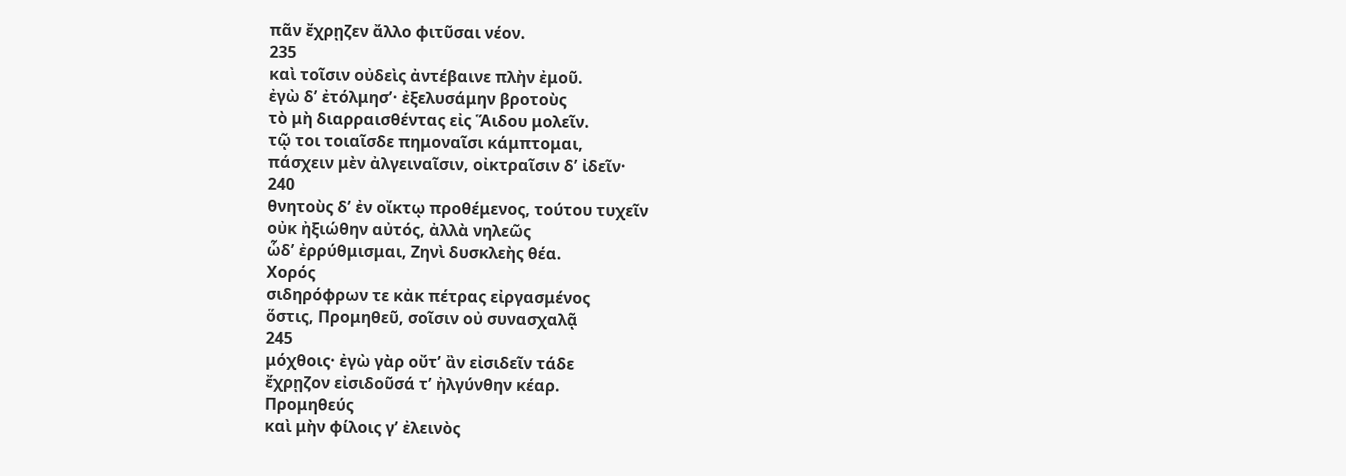πᾶν ἔχρῃζεν ἄλλο φιτῦσαι νέον.
235
καὶ τοῖσιν οὐδεὶς ἀντέβαινε πλὴν ἐμοῦ.
ἐγὼ δʼ ἐτόλμησʼ· ἐξελυσάμην βροτοὺς
τὸ μὴ διαρραισθέντας εἰς Ἅιδου μολεῖν.
τῷ τοι τοιαῖσδε πημοναῖσι κάμπτομαι,
πάσχειν μὲν ἀλγειναῖσιν, οἰκτραῖσιν δʼ ἰδεῖν·
240
θνητοὺς δʼ ἐν οἴκτῳ προθέμενος, τούτου τυχεῖν
οὐκ ἠξιώθην αὐτός, ἀλλὰ νηλεῶς
ὧδʼ ἐρρύθμισμαι, Ζηνὶ δυσκλεὴς θέα.
Χορός
σιδηρόφρων τε κἀκ πέτρας εἰργασμένος
ὅστις, Προμηθεῦ, σοῖσιν οὐ συνασχαλᾷ
245
μόχθοις· ἐγὼ γὰρ οὔτʼ ἂν εἰσιδεῖν τάδε
ἔχρῃζον εἰσιδοῦσά τʼ ἠλγύνθην κέαρ.
Προμηθεύς
καὶ μὴν φίλοις γʼ ἐλεινὸς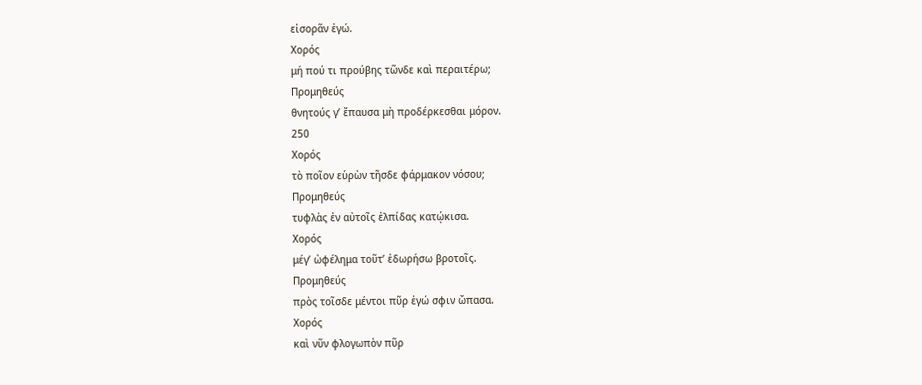εἰσορᾶν ἐγώ.
Χορός
μή πού τι προύβης τῶνδε καὶ περαιτέρω;
Προμηθεύς
θνητούς γʼ ἔπαυσα μὴ προδέρκεσθαι μόρον.
250
Χορός
τὸ ποῖον εὑρὼν τῆσδε φάρμακον νόσου;
Προμηθεύς
τυφλὰς ἐν αὐτοῖς ἐλπίδας κατῴκισα.
Χορός
μέγʼ ὠφέλημα τοῦτʼ ἐδωρήσω βροτοῖς.
Προμηθεύς
πρὸς τοῖσδε μέντοι πῦρ ἐγώ σφιν ὤπασα.
Χορός
καὶ νῦν φλογωπὸν πῦρ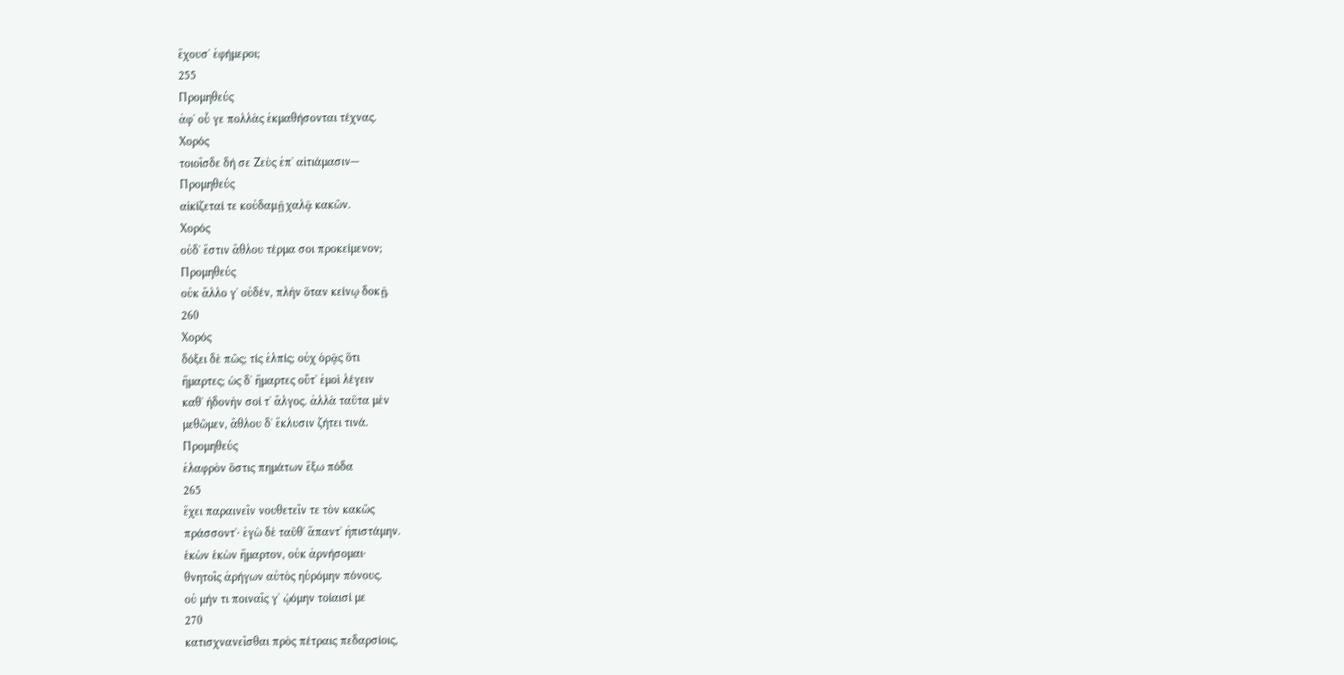ἔχουσʼ ἐφήμεροι;
255
Προμηθεύς
ἀφʼ οὗ γε πολλὰς ἐκμαθήσονται τέχνας.
Χορός
τοιοῖσδε δή σε Ζεὺς ἐπʼ αἰτιάμασιν—
Προμηθεύς
αἰκίζεταί τε κοὐδαμῇ χαλᾷ κακῶν.
Χορός
οὐδʼ ἔστιν ἄθλου τέρμα σοι προκείμενον;
Προμηθεύς
οὐκ ἄλλο γʼ οὐδέν, πλὴν ὅταν κείνῳ δοκῇ.
260
Χορός
δόξει δὲ πῶς; τίς ἐλπίς; οὐχ ὁρᾷς ὅτι
ἥμαρτες; ὡς δʼ ἥμαρτες οὔτʼ ἐμοὶ λέγειν
καθʼ ἡδονὴν σοί τʼ ἄλγος. ἀλλὰ ταῦτα μὲν
μεθῶμεν, ἄθλου δʼ ἔκλυσιν ζήτει τινά.
Προμηθεύς
ἐλαφρὸν ὅστις πημάτων ἔξω πόδα
265
ἔχει παραινεῖν νουθετεῖν τε τὸν κακῶς
πράσσοντʼ· ἐγὼ δὲ ταῦθʼ ἅπαντʼ ἠπιστάμην.
ἑκὼν ἑκὼν ἥμαρτον, οὐκ ἀρνήσομαι·
θνητοῖς ἀρήγων αὐτὸς ηὑρόμην πόνους.
οὐ μήν τι ποιναῖς γʼ ᾠόμην τοίαισί με
270
κατισχνανεῖσθαι πρὸς πέτραις πεδαρσίοις,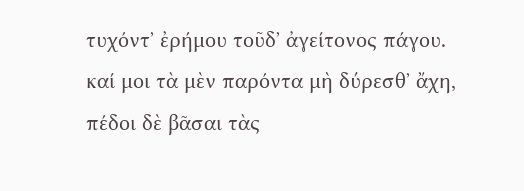τυχόντʼ ἐρήμου τοῦδʼ ἀγείτονος πάγου.
καί μοι τὰ μὲν παρόντα μὴ δύρεσθʼ ἄχη,
πέδοι δὲ βᾶσαι τὰς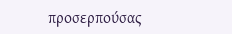προσερπούσας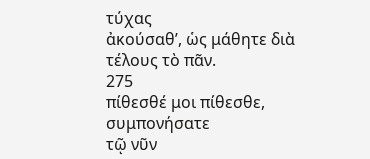τύχας
ἀκούσαθʼ, ὡς μάθητε διὰ τέλους τὸ πᾶν.
275
πίθεσθέ μοι πίθεσθε, συμπονήσατε
τῷ νῦν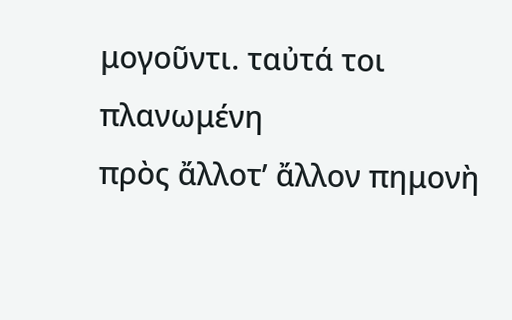μογοῦντι. ταὐτά τοι πλανωμένη
πρὸς ἄλλοτʼ ἄλλον πημονὴ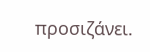προσιζάνει.